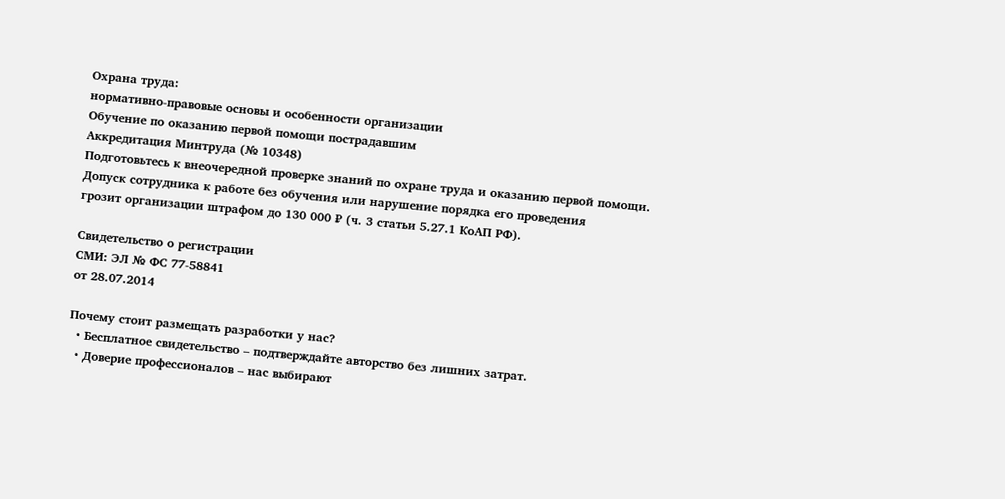Охрана труда:
нормативно-правовые основы и особенности организации
Обучение по оказанию первой помощи пострадавшим
Аккредитация Минтруда (№ 10348)
Подготовьтесь к внеочередной проверке знаний по охране труда и оказанию первой помощи.
Допуск сотрудника к работе без обучения или нарушение порядка его проведения
грозит организации штрафом до 130 000 ₽ (ч. 3 статьи 5.27.1 КоАП РФ).

Свидетельство о регистрации
СМИ: ЭЛ № ФС 77-58841
от 28.07.2014

Почему стоит размещать разработки у нас?
  • Бесплатное свидетельство – подтверждайте авторство без лишних затрат.
  • Доверие профессионалов – нас выбирают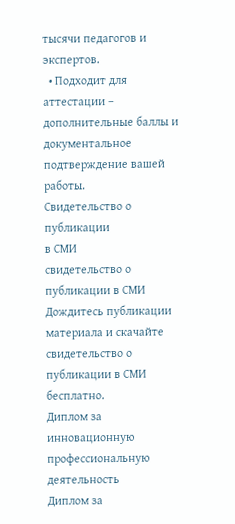тысячи педагогов и экспертов.
  • Подходит для аттестации – дополнительные баллы и документальное подтверждение вашей работы.
Свидетельство о публикации
в СМИ
свидетельство о публикации в СМИ
Дождитесь публикации материала и скачайте свидетельство о публикации в СМИ бесплатно.
Диплом за инновационную
профессиональную
деятельность
Диплом за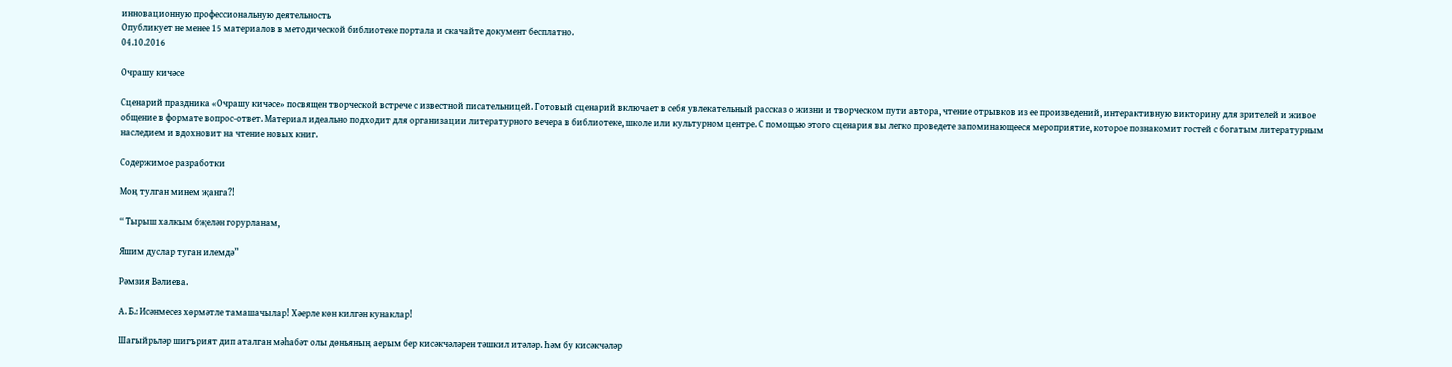инновационную профессиональную деятельность
Опубликует не менее 15 материалов в методической библиотеке портала и скачайте документ бесплатно.
04.10.2016

Очрашу кичәсе

Сценарий праздника «Очрашу кичәсе» посвящен творческой встрече с известной писательницей. Готовый сценарий включает в себя увлекательный рассказ о жизни и творческом пути автора, чтение отрывков из ее произведений, интерактивную викторину для зрителей и живое общение в формате вопрос-ответ. Материал идеально подходит для организации литературного вечера в библиотеке, школе или культурном центре. С помощью этого сценария вы легко проведете запоминающееся мероприятие, которое познакомит гостей с богатым литературным наследием и вдохновит на чтение новых книг.

Содержимое разработки

Моң тулган минем җанга?!

“ Тырыш халкым бҗелән горурланам,

Яшим дуслар туган илемдә”

Рәмзия Вәлиева.

А. Б.: Исәнмесез хөрмәтле тамашачылар! Хәерле көн килгән кунаклар!

Шагыйрьләр шигърият дип аталган мәһабәт олы дөньяның аерым бер кисәкчәләрен тәшкил итәләр. Һәм бу кисәкчәләр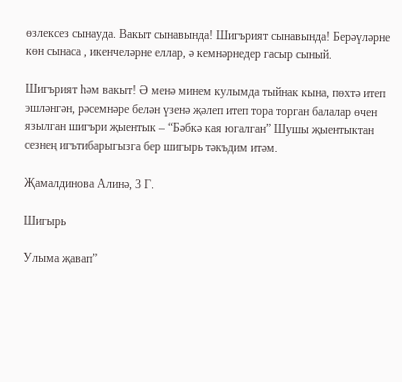өзлексез сынауда. Вакыт сынавында! Шигърият сынавында! Берәүләрне көн сынаса , икенчеләрне еллар, ә кемнәрнедер гасыр сыный.

Шигърият һәм вакыт! Ә менә минем кулымда тыйнак кына, пөхтә итеп эшләнгән, рәсемнәре белән үзенә җәлеп итеп тора торган балалар өчен язылган шигъри җыентык – “Бәбкә кая югалган” Шушы җыентыктан сезнең игътибарыгызга бер шигырь тәкъдим итәм.

Җамалдинова Алинә, 3 Г.

Шигырь

Улыма җавап”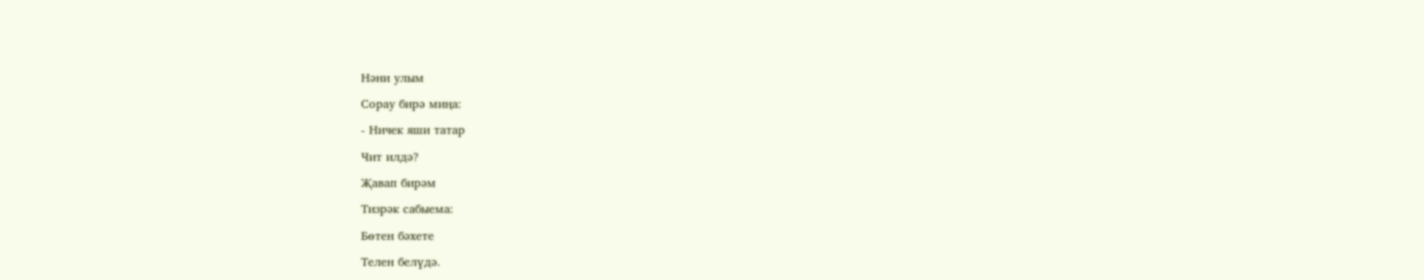Нәни улым

Сорау бирә миңа:

- Ничек яши татар

Чит илдә?

Җавап бирәм

Тизрәк сабыема:

Бөтен бәхете

Телен белүдә.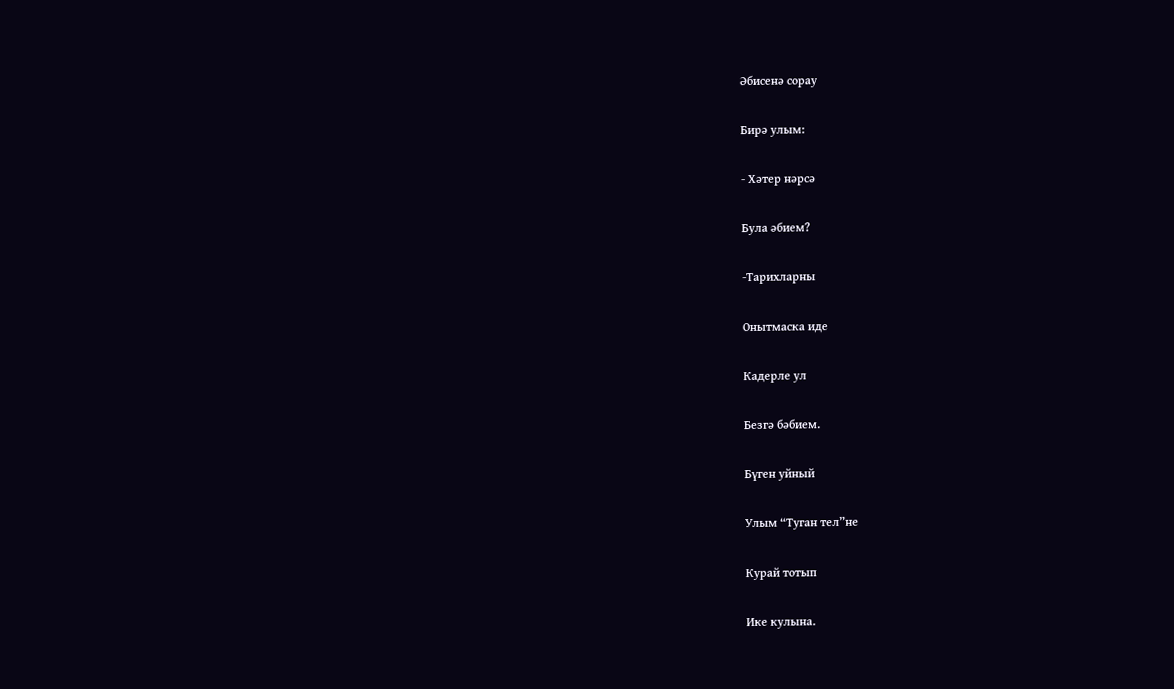Әбисенә сорау

Бирә улым:

- Хәтер нәрсә

Була әбием?

-Тарихларны

Онытмаска иде

Кадерле ул

Безгә бәбием.

Бүген уйный

Улым “Туган тел”не

Курай тотып

Ике кулына.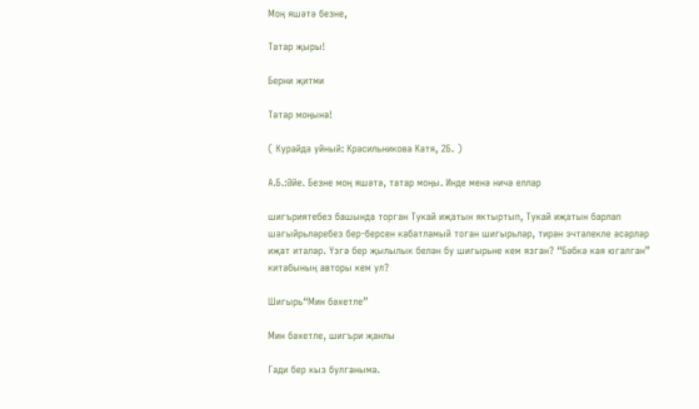Моң яшәтә безне,

Татар җыры!

Берни җитми

Татар моңына!

( Курайда уйный: Красильникова Катя, 2Б. )

А.Б.:Әйе. Безне моң яшәтә, татар моңы. Инде менә ничә еллар

шигъриятебез башында торган Тукай иҗатын яктыртып, Тукай иҗатын барлап шагыйрьләребез бер-берсен кабатламый тоган шигырьләр, тирән эчтәлекле әсәрләр иҗат итәләр. Үзгә бер җылылык белән бу шигырьне кем язган? “Бәбкә кая югалган” китабының авторы кем ул?

Шигырь“Мин бәхетле”

Мин бәхетле, шигъри җанлы

Гади бер кыз булганыма.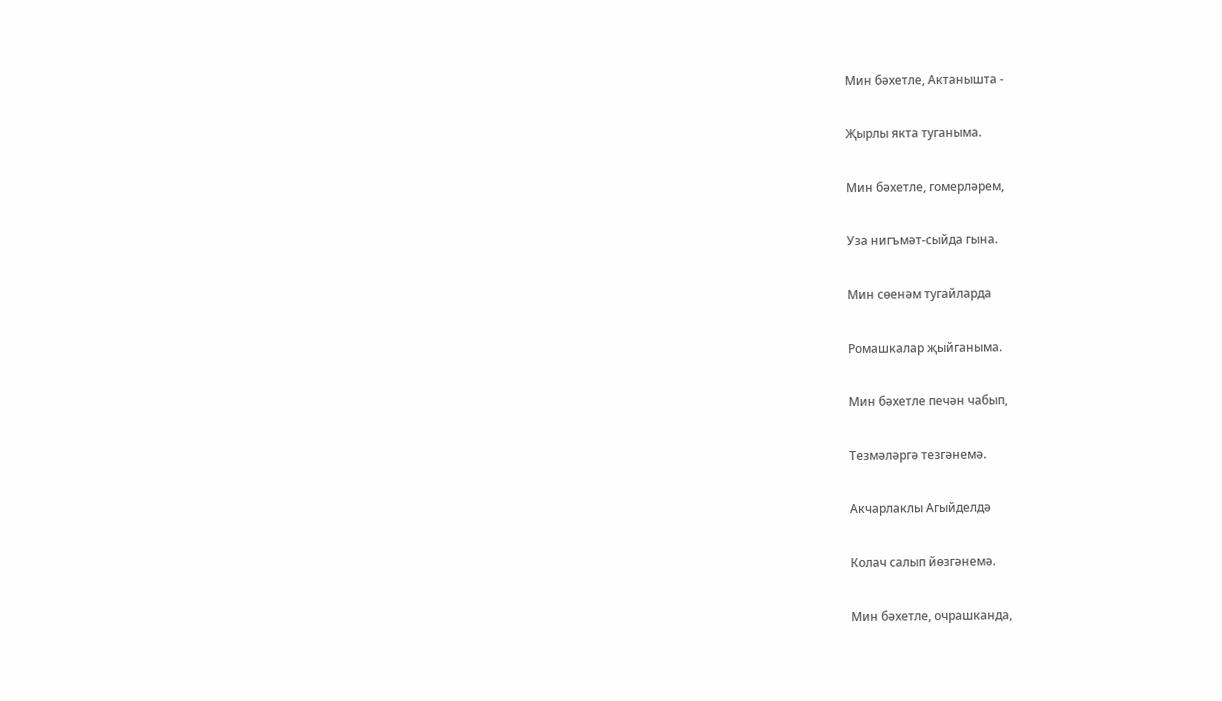Мин бәхетле, Актанышта -

Җырлы якта туганыма.

Мин бәхетле, гомерләрем,

Уза нигъмәт-сыйда гына.

Мин сөенәм тугайларда

Ромашкалар җыйганыма.

Мин бәхетле печән чабып,

Тезмәләргә тезгәнемә.

Акчарлаклы Агыйделдә

Колач салып йөзгәнемә.

Мин бәхетле, очрашканда,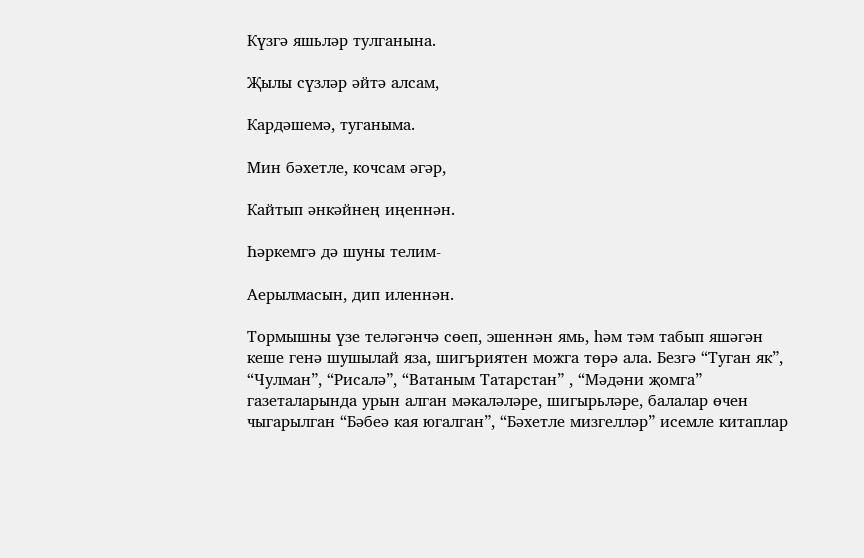Күзгә яшьләр тулганына.

Җылы сүзләр әйтә алсам,

Кардәшемә, туганыма.

Мин бәхетле, кочсам әгәр,

Кайтып әнкәйнең иңеннән.

Һәркемгә дә шуны телим-

Аерылмасын, дип иленнән.

Тормышны үзе теләгәнчә сөеп, эшеннән ямь, һәм тәм табып яшәгән кеше генә шушылай яза, шигъриятен можга төрә ала. Безгә “Туган як”, “Чулман”, “Рисалә”, “Ватаным Татарстан” , “Мәдәни җомга” газеталарында урын алган мәкаләләре, шигырьләре, балалар өчен чыгарылган “Бәбеә кая югалган”, “Бәхетле мизгелләр” исемле китаплар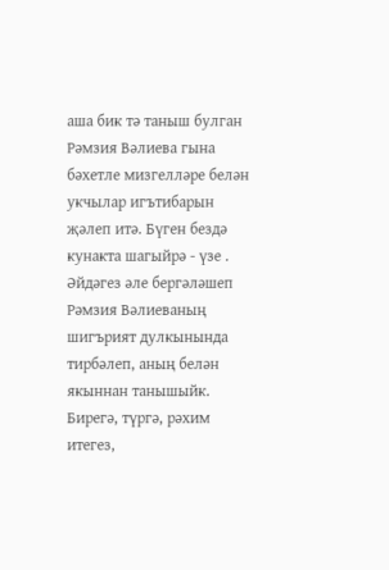аша бик тә таныш булган Рәмзия Вәлиева гына бәхетле мизгелләре белән укчылар игътибарын җәлеп итә. Бүген бездә кунакта шагыйрә - үзе . Әйдәгез әле бергәләшеп Рәмзия Вәлиеваның шигърият дулкынында тирбәлеп, аның белән якыннан танышыйк. Бирегә, түргә, рәхим итегез,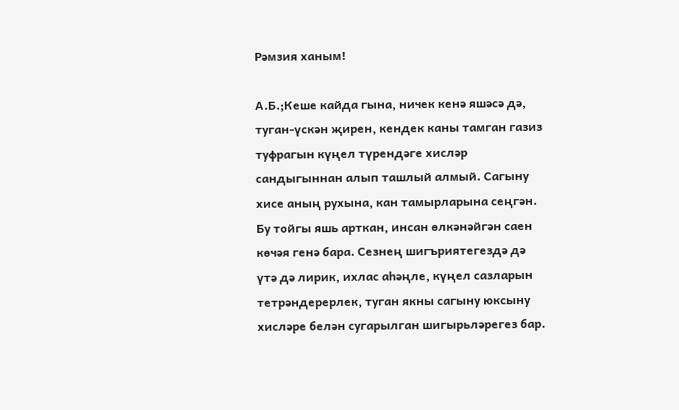Рәмзия ханым!

А.Б.;Кеше кайда гына, ничек кенә яшәсә дә, туган-үскән җирен, кендек каны тамган газиз туфрагын күңел түрендәге хисләр сандыгыннан алып ташлый алмый. Сагыну хисе аның рухына, кан тамырларына сеңгән. Бу тойгы яшь арткан, инсан өлкәнәйгән саен көчәя генә бара. Сезнең шигъриятегездә дә үтә дә лирик, ихлас аһәңле, күңел сазларын тетрәндерерлек, туган якны сагыну юксыну хисләре белән сугарылган шигырьләрегез бар.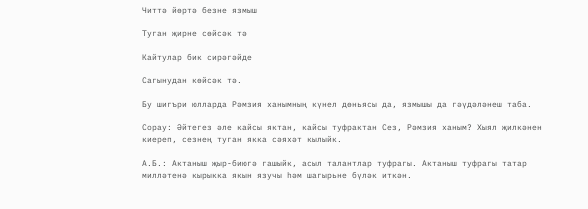Читтә йөртә безне язмыш

Туган җирне сөйсәк тә

Кайтулар бик сирәгәйде

Сагынудан көйсәк тә.

Бу шигъри юлларда Рәмзия ханымның күнел дөньясы да, язмышы да гәүдәләнеш таба.

Сорау: Әйтегез әле кайсы яктан, кайсы туфрактан Сез, Рәмзия ханым? Хыял җилкәнен киереп, сезнең туган якка сәяхәт кылыйк.

А.Б.: Актаныш җыр-биюгә гашыйк, асыл талантлар туфрагы. Актаныш туфрагы татар милләтенә кырыкка якын язучы һәм шагырьне бүләк иткән.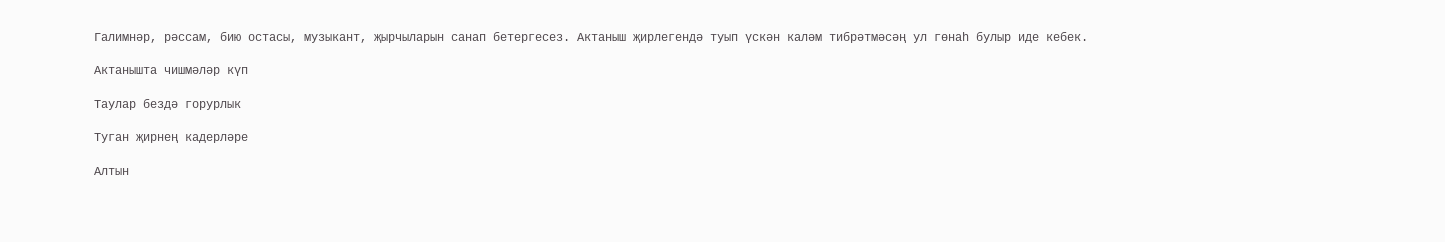Галимнәр, рәссам, бию остасы, музыкант, җырчыларын санап бетергесез. Актаныш җирлегендә туып үскән каләм тибрәтмәсәң ул гөнаһ булыр иде кебек.

Актанышта чишмәләр күп

Таулар бездә горурлык

Туган җирнең кадерләре

Алтын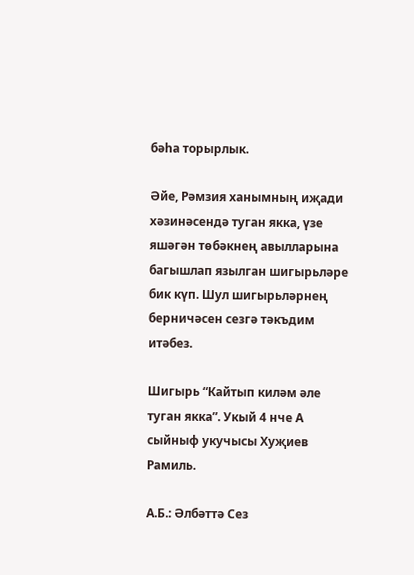бәһа торырлык.

Әйе, Рәмзия ханымның иҗади хәзинәсендә туган якка, үзе яшәгән төбәкнең авылларына багышлап язылган шигырьләре бик күп. Шул шигырьләрнең берничәсен сезгә тәкъдим итәбез.

Шигырь “Кайтып киләм әле туган якка”. Укый 4 нче А сыйныф укучысы Хуҗиев Рамиль.

А.Б.: Әлбәттә Сез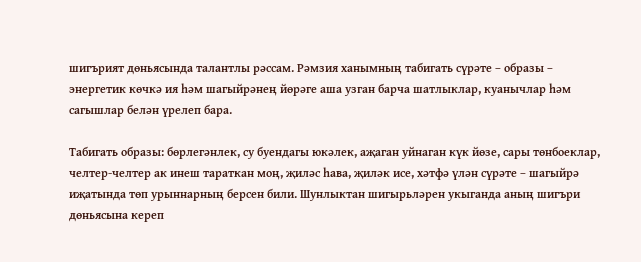шигърият дөньясында талантлы рәссам. Рәмзия ханымның табигать сүрәте – образы – энергетик көчкә ия һәм шагыйрәнең йөрәге аша узган барча шатлыклар, куанычлар һәм сагышлар белән үрелеп бара.

Табигать образы: бөрлегәнлек, су буендагы юкәлек, аҗаган уйнаган күк йөзе, сары төнбоеклар, челтер-челтер ак инеш тараткан моң, җиләс һава, җиләк исе, хәтфә үлән сүрәте – шагыйрә иҗатында төп урыннарның берсен били. Шунлыктан шигырьләрен укыганда аның шигъри дөньясына кереп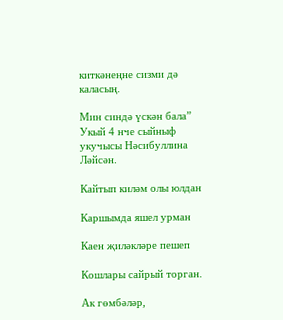киткәнеңне сизми дә каласың.

Мин синдә үскән бала” Укый 4 нче сыйныф укучысы Нәсибуллина Ләйсән.

Кайтып киләм олы юлдан

Каршымда яшел урман

Каен җиләкләре пешеп

Кошлары сайрый торган.

Ак гөмбәләр,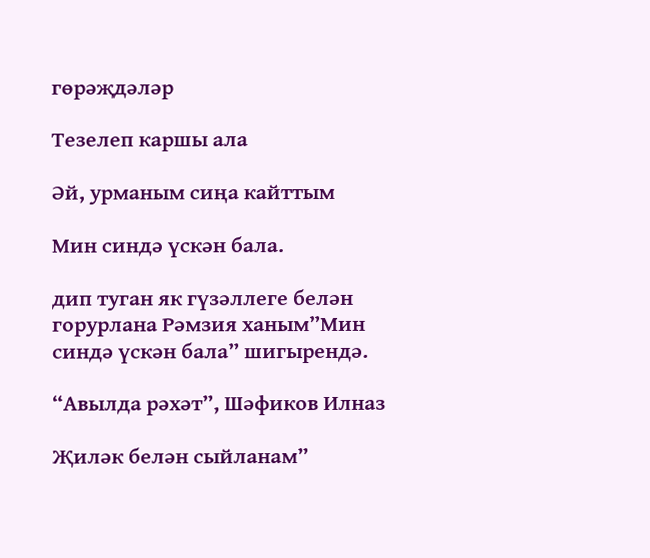гөрәҗдәләр

Тезелеп каршы ала

Әй, урманым сиңа кайттым

Мин синдә үскән бала.

дип туган як гүзәллеге белән горурлана Рәмзия ханым”Мин синдә үскән бала” шигырендә.

“Авылда рәхәт”, Шәфиков Илназ

Җиләк белән сыйланам”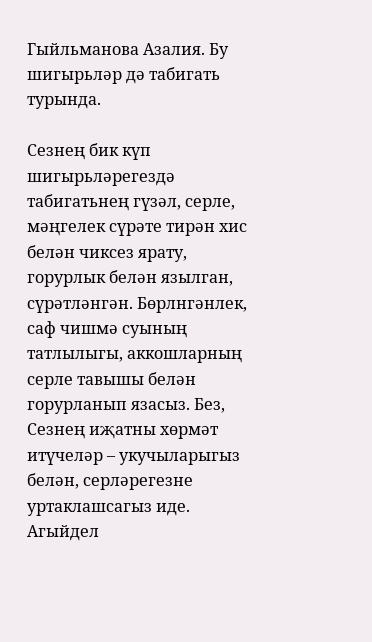Гыйльманова Азалия. Бу шигырьләр дә табигать турында.

Сезнең бик күп шигырьләрегездә табигатьнең гүзәл, серле, мәңгелек сүрәте тирән хис белән чиксез ярату, горурлык белән язылган, сүрәтләнгән. Бөрлнгәнлек, саф чишмә суының татлылыгы, аккошларның серле тавышы белән горурланып язасыз. Без, Сезнең иҗатны хөрмәт итүчеләр – укучыларыгыз белән, серләрегезне уртаклашсагыз иде. Агыйдел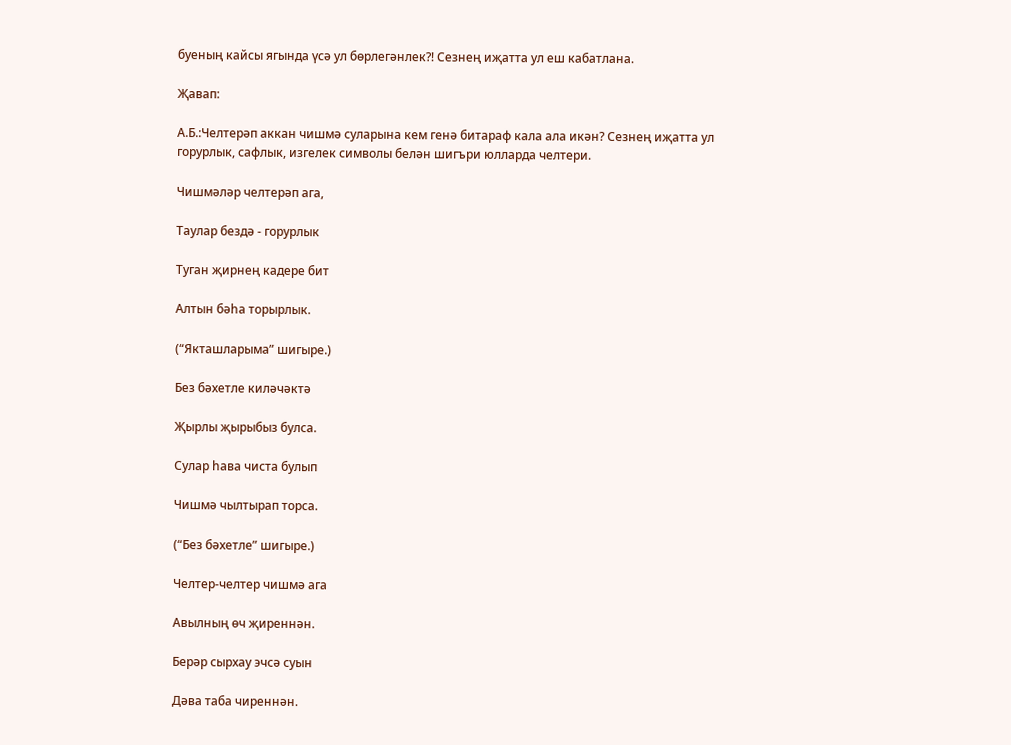буеның кайсы ягында үсә ул бөрлегәнлек?! Сезнең иҗатта ул еш кабатлана.

Җавап:

А.Б.:Челтерәп аккан чишмә суларына кем генә битараф кала ала икән? Сезнең иҗатта ул горурлык, сафлык, изгелек символы белән шигъри юлларда челтери.

Чишмәләр челтерәп ага,

Таулар бездә - горурлык

Туган җирнең кадере бит

Алтын бәһа торырлык.

(“Якташларыма” шигыре.)

Без бәхетле киләчәктә

Җырлы җырыбыз булса.

Сулар һава чиста булып

Чишмә чылтырап торса.

(“Без бәхетле” шигыре.)

Челтер-челтер чишмә ага

Авылның өч җиреннән.

Берәр сырхау эчсә суын

Дәва таба чиреннән.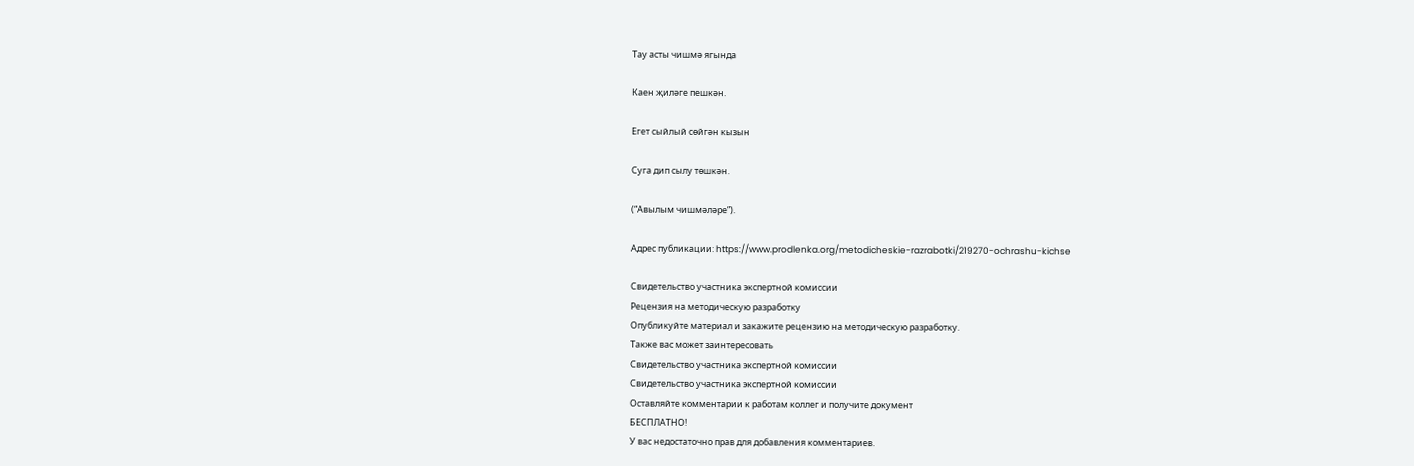Тау асты чишмә ягында

Каен җиләге пешкән.

Егет сыйлый сөйгән кызын

Суга дип сылу төшкән.

(“Авылым чишмәләре”).

Адрес публикации: https://www.prodlenka.org/metodicheskie-razrabotki/219270-ochrashu-kichse

Свидетельство участника экспертной комиссии
Рецензия на методическую разработку
Опубликуйте материал и закажите рецензию на методическую разработку.
Также вас может заинтересовать
Свидетельство участника экспертной комиссии
Свидетельство участника экспертной комиссии
Оставляйте комментарии к работам коллег и получите документ
БЕСПЛАТНО!
У вас недостаточно прав для добавления комментариев.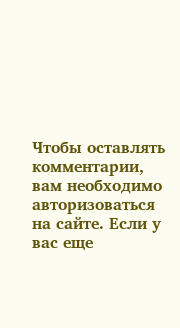Чтобы оставлять комментарии, вам необходимо авторизоваться на сайте. Если у вас еще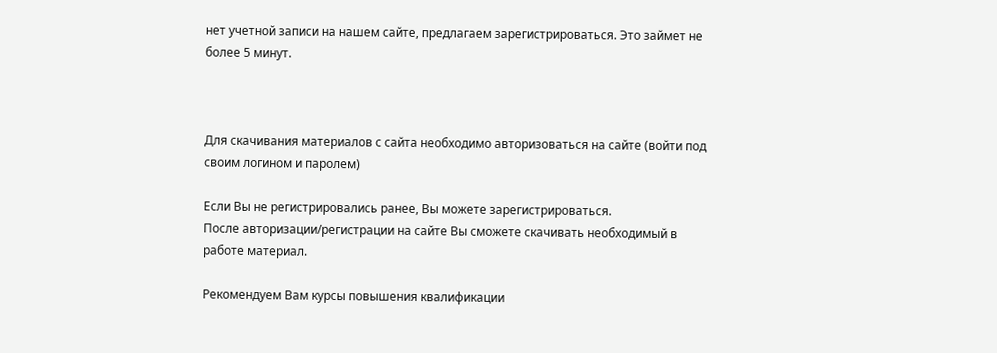нет учетной записи на нашем сайте, предлагаем зарегистрироваться. Это займет не более 5 минут.



Для скачивания материалов с сайта необходимо авторизоваться на сайте (войти под своим логином и паролем)

Если Вы не регистрировались ранее, Вы можете зарегистрироваться.
После авторизации/регистрации на сайте Вы сможете скачивать необходимый в работе материал.

Рекомендуем Вам курсы повышения квалификации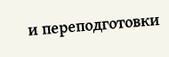и переподготовки